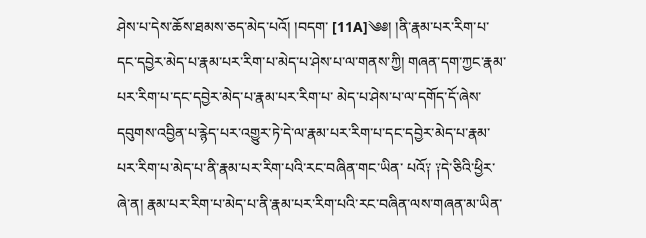ཤེས་པ་དེས་ཆོས་ཐམས་ཅད་མེད་པའོ། །བདག་ [11A]༄༅། །ནི་རྣམ་པར་རིག་པ་དང་དབྱེར་མེད་པ་རྣམ་པར་རིག་པ་མེད་པ་ཤེས་པ་ལ་གནས་ཀྱི། གཞན་དག་ཀྱང་རྣམ་པར་རིག་པ་དང་དབྱེར་མེད་པ་རྣམ་པར་རིག་པ་ མེད་པ་ཤེས་པ་ལ་དགོད་དོ་ཞེས་དབུགས་འབྱིན་པ་རྙེད་པར་འགྱུར་ཏེ་དེ་ལ་རྣམ་པར་རིག་པ་དང་དབྱེར་མེད་པ་རྣམ་པར་རིག་པ་མེད་པ་ནི་རྣམ་པར་རིག་པའི་རང་བཞིན་གང་ཡིན་ པའོ༑ ༑དེ་ཅིའི་ཕྱིར་ཞེ་ན། རྣམ་པར་རིག་པ་མེད་པ་ནི་རྣམ་པར་རིག་པའི་རང་བཞིན་ལས་གཞན་མ་ཡིན་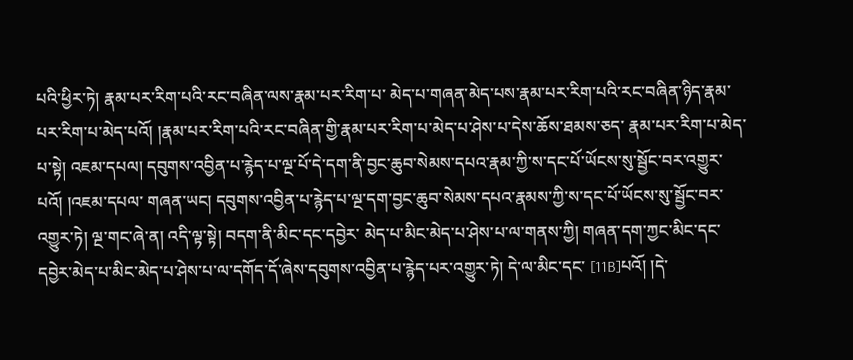པའི་ཕྱིར་ཏེ། རྣམ་པར་རིག་པའི་རང་བཞིན་ལས་རྣམ་པར་རིག་པ་ མེད་པ་གཞན་མེད་པས་རྣམ་པར་རིག་པའི་རང་བཞིན་ཉིད་རྣམ་པར་རིག་པ་མེད་པའོ། །རྣམ་པར་རིག་པའི་རང་བཞིན་གྱི་རྣམ་པར་རིག་པ་མེད་པ་ཤེས་པ་དེས་ཆོས་ཐམས་ཅད་ རྣམ་པར་རིག་པ་མེད་པ་སྟེ། འཇམ་དཔལ། དབུགས་འབྱིན་པ་རྙེད་པ་ལྔ་པོ་དེ་དག་ནི་བྱང་ཆུབ་སེམས་དཔའ་རྣམ་ཀྱི་ས་དང་པོ་ཡོངས་སུ་སྦྱོང་བར་འགྱུར་པའོ། །འཇམ་དཔལ་ གཞན་ཡང། དབུགས་འབྱིན་པ་རྙེད་པ་ལྔ་དག་བྱང་ཆུབ་སེམས་དཔའ་རྣམས་ཀྱི་ས་དང་པོ་ཡོངས་སུ་སྦྱོང་བར་འགྱུར་ཏེ། ལྔ་གང་ཞེ་ན། འདི་ལྟ་སྟེ། བདག་ནི་མིང་དང་དབྱེར་ མེད་པ་མིང་མེད་པ་ཤེས་པ་ལ་གནས་ཀྱི། གཞན་དག་ཀྱང་མིང་དང་དབྱེར་མེད་པ་མིང་མེད་པ་ཤེས་པ་ལ་དགོད་དོ་ཞེས་དབུགས་འབྱིན་པ་རྙེད་པར་འགྱུར་ཏེ། དེ་ལ་མིང་དང་ [11B]པའོ། །དེ་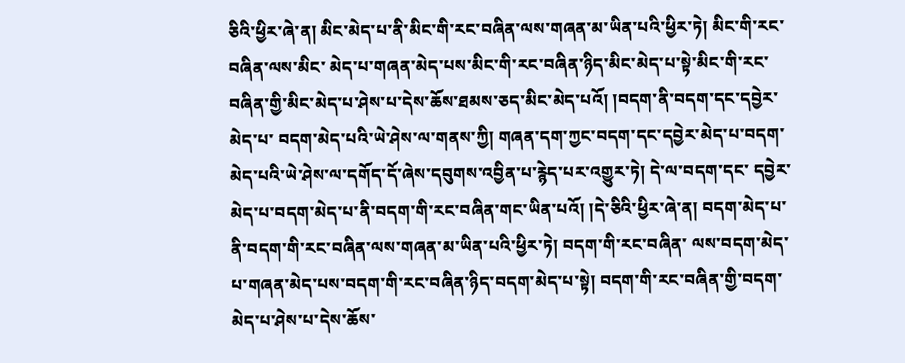ཅིའི་ཕྱིར་ཞེ་ན། མིང་མེད་པ་ནི་མིང་གི་རང་བཞིན་ལས་གཞན་མ་ཡིན་པའི་ཕྱིར་ཏེ། མིང་གི་རང་བཞིན་ལས་མིང་ མེད་པ་གཞན་མེད་པས་མིང་གི་རང་བཞིན་ཉིད་མིང་མེད་པ་སྟེ་མིང་གི་རང་བཞིན་གྱི་མིང་མེད་པ་ཤེས་པ་དེས་ཆོས་ཐམས་ཅད་མིང་མེད་པའོ། །བདག་ནི་བདག་དང་དབྱེར་མེད་པ་ བདག་མེད་པའི་ཡེ་ཤེས་ལ་གནས་ཀྱི། གཞན་དག་ཀྱང་བདག་དང་དབྱེར་མེད་པ་བདག་མེད་པའི་ཡེ་ཤེས་ལ་དགོད་དོ་ཞེས་དབུགས་འབྱིན་པ་རྙེད་པར་འགྱུར་ཏེ། དེ་ལ་བདག་དང་ དབྱེར་མེད་པ་བདག་མེད་པ་ནི་བདག་གི་རང་བཞིན་གང་ཡིན་པའོ། །དེ་ཅིའི་ཕྱིར་ཞེ་ན། བདག་མེད་པ་ནི་བདག་གི་རང་བཞིན་ལས་གཞན་མ་ཡིན་པའི་ཕྱིར་ཏེ། བདག་གི་རང་བཞིན་ ལས་བདག་མེད་པ་གཞན་མེད་པས་བདག་གི་རང་བཞིན་ཉིད་བདག་མེད་པ་སྟེ། བདག་གི་རང་བཞིན་གྱི་བདག་མེད་པ་ཤེས་པ་དེས་ཆོས་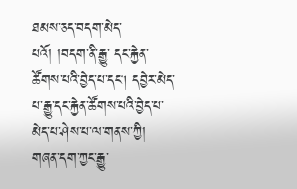ཐམས་ཅད་བདག་མེད་པའོ། །བདག་ནི་རྒྱུ་ དང་རྐྱེན་ཚོགས་པའི་བྱེད་པ་དང། དབྱེར་མེད་པ་རྒྱུ་དང་རྐྱེན་ཚོགས་པའི་བྱེད་པ་མེད་པ་ཤེས་པ་ལ་གནས་ཀྱི། གཞན་དག་ཀྱང་རྒྱུ་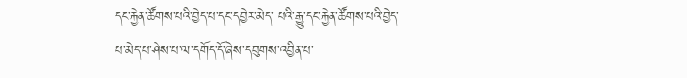དང་རྐྱེན་ཚོགས་པའི་བྱེད་པ་དང་དབྱེར་མེད་ པའི་རྒྱུ་དང་རྐྱེན་ཚོགས་པའི་བྱེད་པ་མེད་པ་ཤེས་པ་ལ་དགོད་དོ་ཞེས་དབུགས་འབྱིན་པ་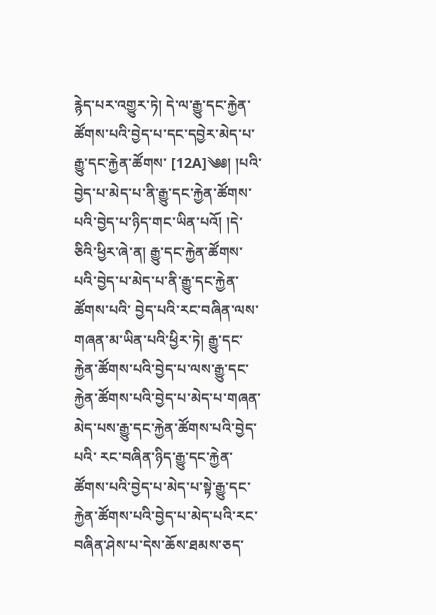རྙེད་པར་འགྱུར་ཏེ། དེ་ལ་རྒྱུ་དང་རྐྱེན་ཚོགས་པའི་བྱེད་པ་དང་དབྱེར་མེད་པ་རྒྱུ་དང་རྐྱེན་ཚོགས་ [12A]༄༅། །པའི་བྱེད་པ་མེད་པ་ནི་རྒྱུ་དང་རྐྱེན་ཚོགས་པའི་བྱེད་པ་ཉིད་གང་ཡིན་པའོ། །དེ་ཅིའི་ཕྱིར་ཞེ་ན། རྒྱུ་དང་རྐྱེན་ཚོགས་པའི་བྱེད་པ་མེད་པ་ནི་རྒྱུ་དང་རྐྱེན་ཚོགས་པའི་ བྱེད་པའི་རང་བཞིན་ལས་གཞན་མ་ཡིན་པའི་ཕྱིར་ཏེ། རྒྱུ་དང་རྐྱེན་ཚོགས་པའི་བྱེད་པ་ལས་རྒྱུ་དང་རྐྱེན་ཚོགས་པའི་བྱེད་པ་མེད་པ་གཞན་མེད་པས་རྒྱུ་དང་རྐྱེན་ཚོགས་པའི་བྱེད་པའི་ རང་བཞིན་ཉིད་རྒྱུ་དང་རྐྱེན་ཚོགས་པའི་བྱེད་པ་མེད་པ་སྟེ་རྒྱུ་དང་རྐྱེན་ཚོགས་པའི་བྱེད་པ་མེད་པའི་རང་བཞིན་ཤེས་པ་དེས་ཆོས་ཐམས་ཅད་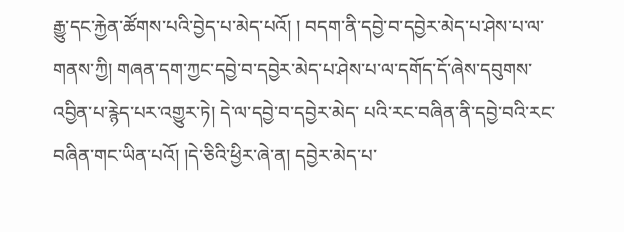རྒྱུ་དང་རྐྱེན་ཚོགས་པའི་བྱེད་པ་མེད་པའོ། ། བདག་ནི་དབྱེ་བ་དབྱེར་མེད་པ་ཤེས་པ་ལ་གནས་ཀྱི། གཞན་དག་ཀྱང་དབྱེ་བ་དབྱེར་མེད་པ་ཤེས་པ་ལ་དགོད་དོ་ཞེས་དབུགས་འབྱིན་པ་རྙེད་པར་འགྱུར་ཏེ། དེ་ལ་དབྱེ་བ་དབྱེར་མེད་ པའི་རང་བཞིན་ནི་དབྱེ་བའི་རང་བཞིན་གང་ཡིན་པའོ། །དེ་ཅིའི་ཕྱིར་ཞེ་ན། དབྱེར་མེད་པ་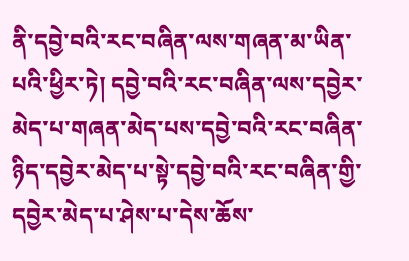ནི་དབྱེ་བའི་རང་བཞིན་ལས་གཞན་མ་ཡིན་པའི་ཕྱིར་ཏེ། དབྱེ་བའི་རང་བཞིན་ལས་དབྱེར་ མེད་པ་གཞན་མེད་པས་དབྱེ་བའི་རང་བཞིན་ཉིད་དབྱེར་མེད་པ་སྟེ་དབྱེ་བའི་རང་བཞིན་གྱི་དབྱེར་མེད་པ་ཤེས་པ་དེས་ཆོས་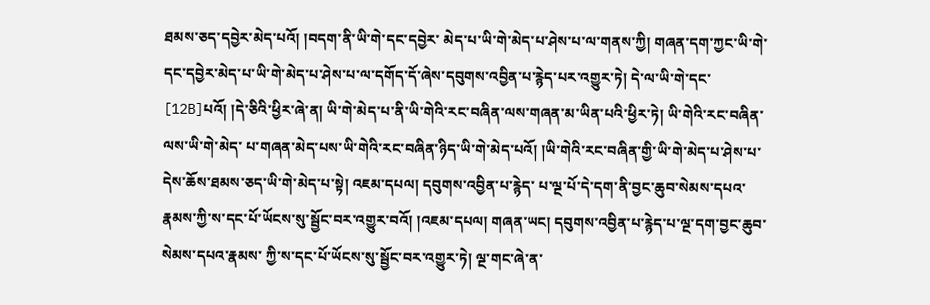ཐམས་ཅད་དབྱེར་མེད་པའོ། །བདག་ནི་ཡི་གེ་དང་དབྱེར་ མེད་པ་ཡི་གེ་མེད་པ་ཤེས་པ་ལ་གནས་ཀྱི། གཞན་དག་ཀྱང་ཡི་གེ་དང་དབྱེར་མེད་པ་ཡི་གེ་མེད་པ་ཤེས་པ་ལ་དགོད་དོ་ཞེས་དབུགས་འབྱིན་པ་རྙེད་པར་འགྱུར་ཏེ། དེ་ལ་ཡི་གེ་དང་ [12B]པའོ། །དེ་ཅིའི་ཕྱིར་ཞེ་ན། ཡི་གེ་མེད་པ་ནི་ཡི་གེའི་རང་བཞིན་ལས་གཞན་མ་ཡིན་པའི་ཕྱིར་ཏེ། ཡི་གེའི་རང་བཞིན་ལས་ཡི་གེ་མེད་ པ་གཞན་མེད་པས་ཡི་གེའི་རང་བཞིན་ཉིད་ཡི་གེ་མེད་པའོ། །ཡི་གེའི་རང་བཞིན་གྱི་ཡི་གེ་མེད་པ་ཤེས་པ་དེས་ཆོས་ཐམས་ཅད་ཡི་གེ་མེད་པ་སྟེ། འཇམ་དཔལ། དབུགས་འབྱིན་པ་རྙེད་ པ་ལྔ་པོ་དེ་དག་ནི་བྱང་ཆུབ་སེམས་དཔའ་རྣམས་ཀྱི་ས་དང་པོ་ཡོངས་སུ་སྦྱོང་བར་འགྱུར་བའོ། །འཇམ་དཔལ། གཞན་ཡང། དབུགས་འབྱིན་པ་རྙེད་པ་ལྔ་དག་བྱང་ཆུབ་སེམས་དཔའ་རྣམས་ ཀྱི་ས་དང་པོ་ཡོངས་སུ་སྦྱོང་བར་འགྱུར་ཏེ། ལྔ་གང་ཞེ་ན་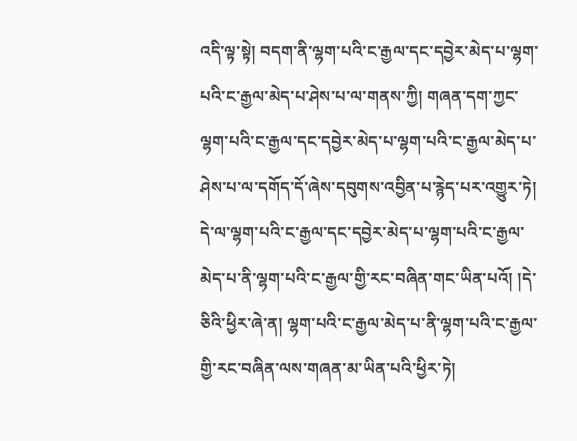འདི་ལྟ་སྟེ། བདག་ནི་ལྷག་པའི་ང་རྒྱལ་དང་དབྱེར་མེད་པ་ལྷག་པའི་ང་རྒྱལ་མེད་པ་ཤེས་པ་ལ་གནས་ཀྱི། གཞན་དག་ཀྱང་ ལྷག་པའི་ང་རྒྱལ་དང་དབྱེར་མེད་པ་ལྷག་པའི་ང་རྒྱལ་མེད་པ་ཤེས་པ་ལ་དགོད་དོ་ཞེས་དབུགས་འབྱིན་པ་རྙེད་པར་འགྱུར་ཏེ། དེ་ལ་ལྷག་པའི་ང་རྒྱལ་དང་དབྱེར་མེད་པ་ལྷག་པའི་ང་རྒྱལ་ མེད་པ་ནི་ལྷག་པའི་ང་རྒྱལ་གྱི་རང་བཞིན་གང་ཡིན་པའོ། །དེ་ཅིའི་ཕྱིར་ཞེ་ན། ལྷག་པའི་ང་རྒྱལ་མེད་པ་ནི་ལྷག་པའི་ང་རྒྱལ་གྱི་རང་བཞིན་ལས་གཞན་མ་ཡིན་པའི་ཕྱིར་ཏེ།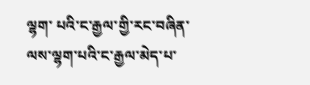ལྷག་ པའི་ང་རྒྱལ་གྱི་རང་བཞིན་ལས་ལྷག་པའི་ང་རྒྱལ་མེད་པ་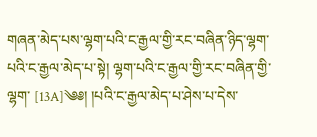གཞན་མེད་པས་ལྷག་པའི་ང་རྒྱལ་གྱི་རང་བཞིན་ཉིད་ལྷག་པའི་ང་རྒྱལ་མེད་པ་སྟེ། ལྷག་པའི་ང་རྒྱལ་གྱི་རང་བཞིན་གྱི་ལྷག་ [13A]༄༅། །པའི་ང་རྒྱལ་མེད་པ་ཤེས་པ་དེས་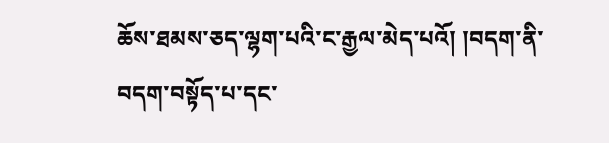ཆོས་ཐམས་ཅད་ལྷག་པའི་ང་རྒྱལ་མེད་པའོ། །བདག་ནི་བདག་བསྟོད་པ་དང་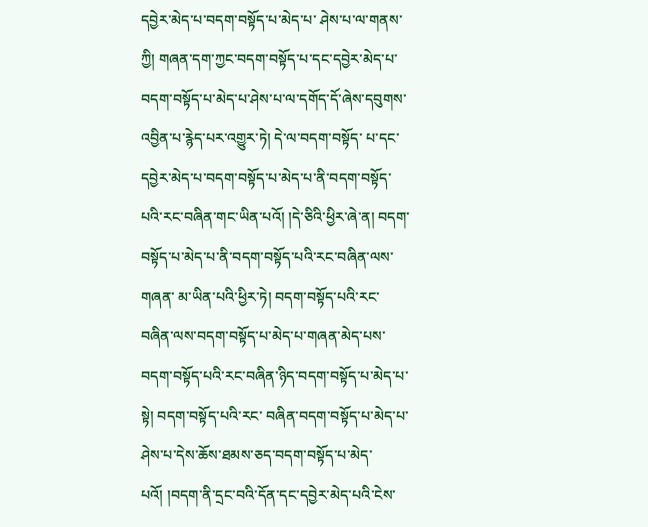དབྱེར་མེད་པ་བདག་བསྟོད་པ་མེད་པ་ ཤེས་པ་ལ་གནས་ཀྱི། གཞན་དག་ཀྱང་བདག་བསྟོད་པ་དང་དབྱེར་མེད་པ་བདག་བསྟོད་པ་མེད་པ་ཤེས་པ་ལ་དགོད་དོ་ཞེས་དབུགས་འབྱིན་པ་རྙེད་པར་འགྱུར་ཏེ། དེ་ལ་བདག་བསྟོད་ པ་དང་དབྱེར་མེད་པ་བདག་བསྟོད་པ་མེད་པ་ནི་བདག་བསྟོད་པའི་རང་བཞིན་གང་ཡིན་པའོ། །དེ་ཅིའི་ཕྱིར་ཞེ་ན། བདག་བསྟོད་པ་མེད་པ་ནི་བདག་བསྟོད་པའི་རང་བཞིན་ལས་གཞན་ མ་ཡིན་པའི་ཕྱིར་ཏེ། བདག་བསྟོད་པའི་རང་བཞིན་ལས་བདག་བསྟོད་པ་མེད་པ་གཞན་མེད་པས་བདག་བསྟོད་པའི་རང་བཞིན་ཉིད་བདག་བསྟོད་པ་མེད་པ་སྟེ། བདག་བསྟོད་པའི་རང་ བཞིན་བདག་བསྟོད་པ་མེད་པ་ཤེས་པ་དེས་ཆོས་ཐམས་ཅད་བདག་བསྟོད་པ་མེད་པའོ། །བདག་ནི་དྲང་བའི་དོན་དང་དབྱེར་མེད་པའི་ངེས་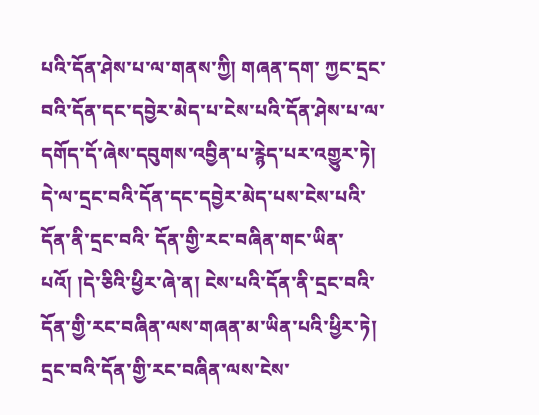པའི་དོན་ཤེས་པ་ལ་གནས་ཀྱི། གཞན་དག་ ཀྱང་དྲང་བའི་དོན་དང་དབྱེར་མེད་པ་ངེས་པའི་དོན་ཤེས་པ་ལ་དགོད་དོ་ཞེས་དབུགས་འབྱིན་པ་རྙེད་པར་འགྱུར་ཏེ། དེ་ལ་དྲང་བའི་དོན་དང་དབྱེར་མེད་པས་ངེས་པའི་དོན་ནི་དྲང་བའི་ དོན་གྱི་རང་བཞིན་གང་ཡིན་པའོ། །དེ་ཅིའི་ཕྱིར་ཞེ་ན། ངེས་པའི་དོན་ནི་དྲང་བའི་དོན་གྱི་རང་བཞིན་ལས་གཞན་མ་ཡིན་པའི་ཕྱིར་ཏེ། དྲང་བའི་དོན་གྱི་རང་བཞིན་ལས་ངེས་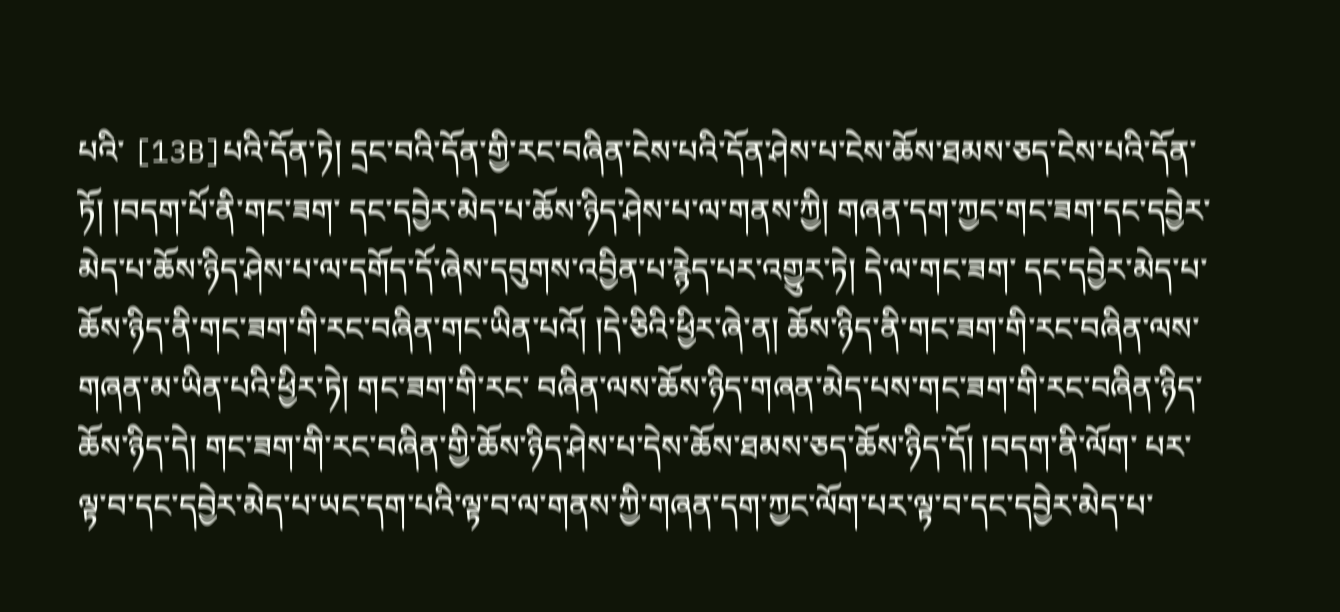པའི་ [13B]པའི་དོན་ཏེ། དྲང་བའི་དོན་གྱི་རང་བཞིན་ངེས་པའི་དོན་ཤེས་པ་ངེས་ཆོས་ཐམས་ཅད་ངེས་པའི་དོན་ཏོ། །བདག་པོ་ནི་གང་ཟག་ དང་དབྱེར་མེད་པ་ཆོས་ཉིད་ཤེས་པ་ལ་གནས་ཀྱི། གཞན་དག་ཀྱང་གང་ཟག་དང་དབྱེར་མེད་པ་ཆོས་ཉིད་ཤེས་པ་ལ་དགོད་དོ་ཞེས་དབུགས་འབྱིན་པ་རྙེད་པར་འགྱུར་ཏེ། དེ་ལ་གང་ཟག་ དང་དབྱེར་མེད་པ་ཆོས་ཉིད་ནི་གང་ཟག་གི་རང་བཞིན་གང་ཡིན་པའོ། །དེ་ཅིའི་ཕྱིར་ཞེ་ན། ཆོས་ཉིད་ནི་གང་ཟག་གི་རང་བཞིན་ལས་གཞན་མ་ཡིན་པའི་ཕྱིར་ཏེ། གང་ཟག་གི་རང་ བཞིན་ལས་ཆོས་ཉིད་གཞན་མེད་པས་གང་ཟག་གི་རང་བཞིན་ཉིད་ཆོས་ཉིད་དེ། གང་ཟག་གི་རང་བཞིན་གྱི་ཆོས་ཉིད་ཤེས་པ་དེས་ཆོས་ཐམས་ཅད་ཆོས་ཉིད་དོ། །བདག་ནི་ལོག་ པར་ལྟ་བ་དང་དབྱེར་མེད་པ་ཡང་དག་པའི་ལྟ་བ་ལ་གནས་ཀྱི་གཞན་དག་ཀྱང་ལོག་པར་ལྟ་བ་དང་དབྱེར་མེད་པ་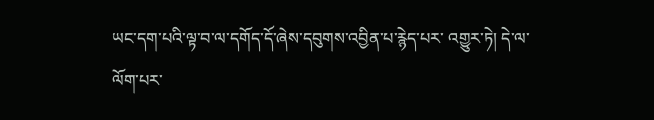ཡང་དག་པའི་ལྟ་བ་ལ་དགོད་དོ་ཞེས་དབུགས་འབྱིན་པ་རྙེད་པར་ འགྱུར་ཏེ། དེ་ལ་ལོག་པར་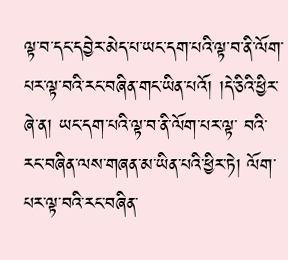ལྟ་བ་དང་དབྱེར་མེད་པ་ཡང་དག་པའི་ལྟ་བ་ནི་ལོག་པར་ལྟ་བའི་རང་བཞིན་གང་ཡིན་པའོ། །དེ་ཅིའི་ཕྱིར་ཞེ་ན། ཡང་དག་པའི་ལྟ་བ་ནི་ལོག་པར་ལྟ་ བའི་རང་བཞིན་ལས་གཞན་མ་ཡིན་པའི་ཕྱིར་ཏེ། ལོག་པར་ལྟ་བའི་རང་བཞིན་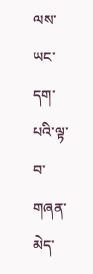ལས་ཡང་དག་པའི་ལྟ་བ་གཞན་མེད་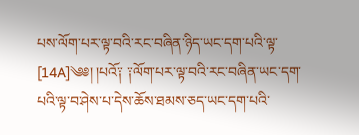པས་ལོག་པར་ལྟ་བའི་རང་བཞིན་ཉིད་ཡང་དག་པའི་ལྟ་ [14A]༄༅། །པའོ༑ ༑ལོག་པར་ལྟ་བའི་རང་བཞིན་ཡང་དག་པའི་ལྟ་བ་ཤེས་པ་དེས་ཆོས་ཐམས་ཅད་ཡང་དག་པའི་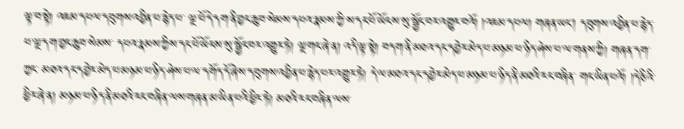ལྟ་བ་སྟེ། འཇམ་དཔལ་དབུགས་འབྱིན་པ་རྙེད་པ་ ལྔ་པོ་དེ་དག་ནི་བྱང་ཆུབ་སེམས་དཔའ་རྣམས་ཀྱི་ས་དང་པོ་ཡོངས་སུ་སྦྱོང་བར་འགྱུར་བའོ། །འཇམ་དཔལ། གཞན་ཡང། དབུགས་འབྱིན་པ་རྙེད་པ་ལྔ་དག་བྱང་ཆུབ་སེམས་ དཔའ་རྣམས་ཀྱིས་དང་པོ་ཡོངས་སུ་སྦྱོང་བར་འགྱུར་ཏེ། ལྔ་གང་ཞེ་ན། འདི་ལྟ་སྟེ། བདག་ནི་མཐའ་དང་དབྱེར་མེད་པ་མཉམ་པ་ཉིད་ཤེས་པ་ལ་གནས་ཀྱི། གཞན་དག་ཀྱང་ མཐའ་དང་དབྱེར་མེད་པ་མཉམ་པ་ཉིད་ཤེས་པ་ལ་དགོད་དོ་ཞེས་དབུགས་འབྱིན་པ་རྙེད་པར་འགྱུར་ཏེ། དེ་ལ་མཐའ་དང་དབྱེར་མེད་པ་མཉམ་པ་ཉིད་ནི་མཐའི་རང་བཞིན་ གང་ཡིན་པའོ། །དེ་ཅིའི་ཕྱིར་ཞེ་ན། མཉམ་པ་ཉིད་ནི་མཐའི་རང་བཞིན་ལས་གཞན་མ་ཡིན་པའི་ཕྱིར་ཏེ། མཐའི་རང་བཞིན་ལས་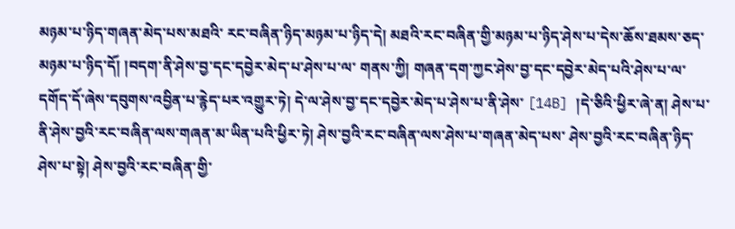མཉམ་པ་ཉིད་གཞན་མེད་པས་མཐའི་ རང་བཞིན་ཉིད་མཉམ་པ་ཉིད་དེ། མཐའི་རང་བཞིན་གྱི་མཉམ་པ་ཉིད་ཤེས་པ་དེས་ཆོས་ཐམས་ཅད་མཉམ་པ་ཉིད་དོ། །བདག་ནི་ཤེས་བྱ་དང་དབྱེར་མེད་པ་ཤེས་པ་ལ་ གནས་ཀྱི། གཞན་དག་ཀྱང་ཤེས་བྱ་དང་དབྱེར་མེད་པའི་ཤེས་པ་ལ་དགོད་དོ་ཞེས་དབུགས་འབྱིན་པ་རྙེད་པར་འགྱུར་ཏེ། དེ་ལ་ཤེས་བྱ་དང་དབྱེར་མེད་པ་ཤེས་པ་ནི་ཤེས་ [14B] །དེ་ཅིའི་ཕྱིར་ཞེ་ན། ཤེས་པ་ནི་ཤེས་བྱའི་རང་བཞིན་ལས་གཞན་མ་ཡིན་པའི་ཕྱིར་ཏེ། ཤེས་བྱའི་རང་བཞིན་ལས་ཤེས་པ་གཞན་མེད་པས་ ཤེས་བྱའི་རང་བཞིན་ཉིད་ཤེས་པ་སྟེ། ཤེས་བྱའི་རང་བཞིན་གྱི་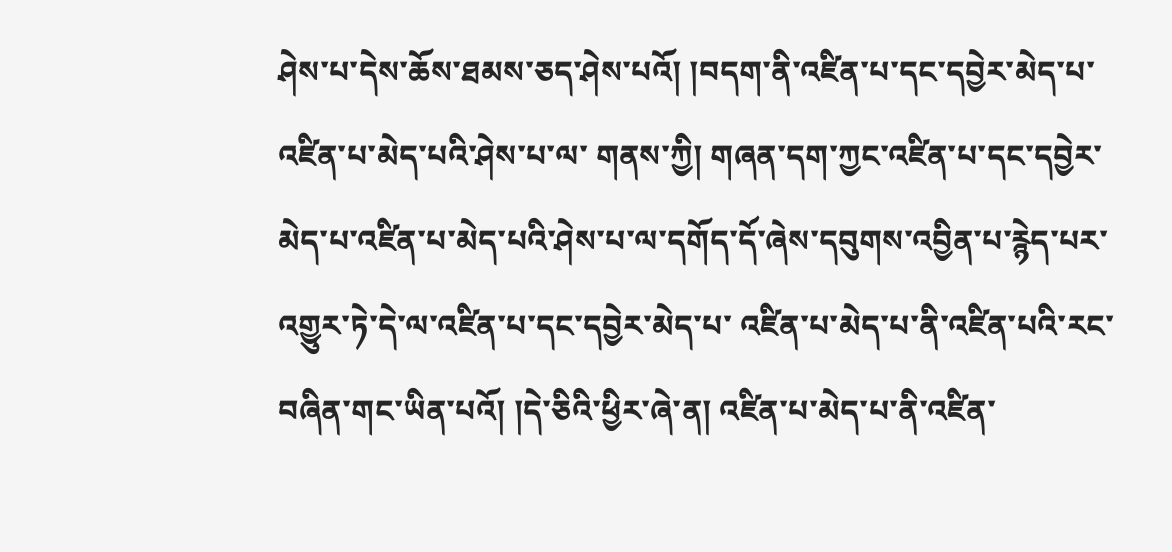ཤེས་པ་དེས་ཆོས་ཐམས་ཅད་ཤེས་པའོ། །བདག་ནི་འཛིན་པ་དང་དབྱེར་མེད་པ་འཛིན་པ་མེད་པའི་ཤེས་པ་ལ་ གནས་ཀྱི། གཞན་དག་ཀྱང་འཛིན་པ་དང་དབྱེར་མེད་པ་འཛིན་པ་མེད་པའི་ཤེས་པ་ལ་དགོད་དོ་ཞེས་དབུགས་འབྱིན་པ་རྙེད་པར་འགྱུར་ཏེ་དེ་ལ་འཛིན་པ་དང་དབྱེར་མེད་པ་ འཛིན་པ་མེད་པ་ནི་འཛིན་པའི་རང་བཞིན་གང་ཡིན་པའོ། །དེ་ཅིའི་ཕྱིར་ཞེ་ན། འཛིན་པ་མེད་པ་ནི་འཛིན་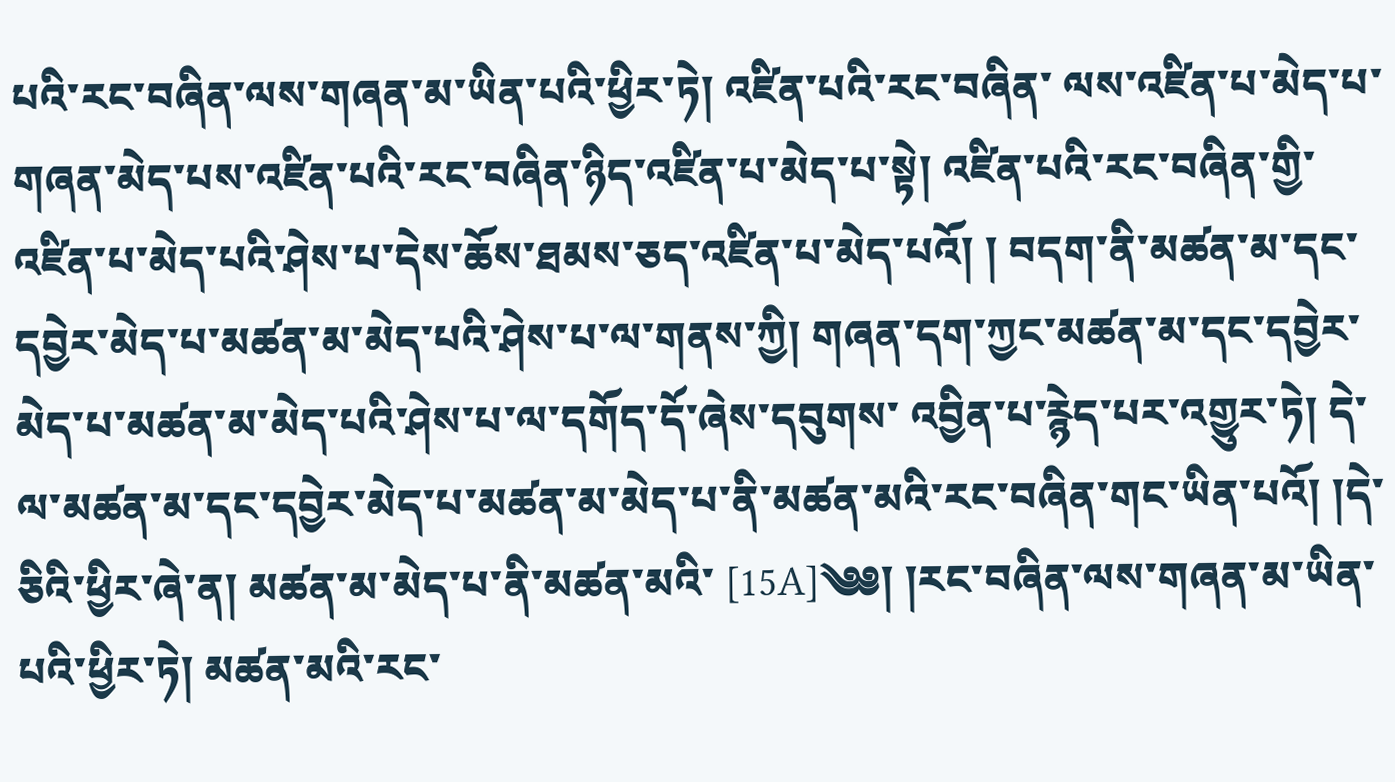པའི་རང་བཞིན་ལས་གཞན་མ་ཡིན་པའི་ཕྱིར་ཏེ། འཛིན་པའི་རང་བཞིན་ ལས་འཛིན་པ་མེད་པ་གཞན་མེད་པས་འཛིན་པའི་རང་བཞིན་ཉིད་འཛིན་པ་མེད་པ་སྟེ། འཛིན་པའི་རང་བཞིན་གྱི་འཛིན་པ་མེད་པའི་ཤེས་པ་དེས་ཆོས་ཐམས་ཅད་འཛིན་པ་མེད་པའོ། ། བདག་ནི་མཚན་མ་དང་དབྱེར་མེད་པ་མཚན་མ་མེད་པའི་ཤེས་པ་ལ་གནས་ཀྱི། གཞན་དག་ཀྱང་མཚན་མ་དང་དབྱེར་མེད་པ་མཚན་མ་མེད་པའི་ཤེས་པ་ལ་དགོད་དོ་ཞེས་དབུགས་ འབྱིན་པ་རྙེད་པར་འགྱུར་ཏེ། དེ་ལ་མཚན་མ་དང་དབྱེར་མེད་པ་མཚན་མ་མེད་པ་ནི་མཚན་མའི་རང་བཞིན་གང་ཡིན་པའོ། །དེ་ཅིའི་ཕྱིར་ཞེ་ན། མཚན་མ་མེད་པ་ནི་མཚན་མའི་ [15A]༄༅། །རང་བཞིན་ལས་གཞན་མ་ཡིན་པའི་ཕྱིར་ཏེ། མཚན་མའི་རང་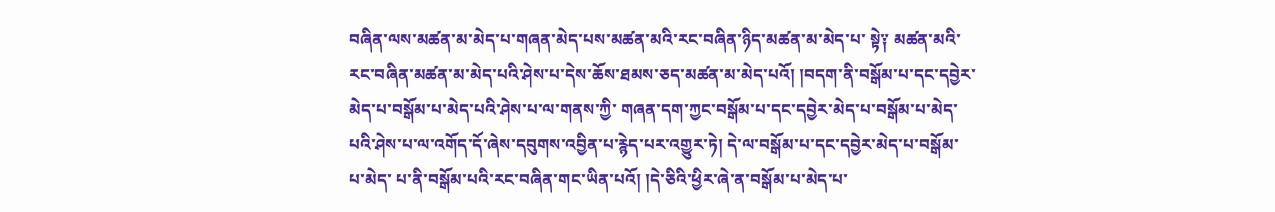བཞིན་ལས་མཚན་མ་མེད་པ་གཞན་མེད་པས་མཚན་མའི་རང་བཞིན་ཉིད་མཚན་མ་མེད་པ་ སྟེ༑ མཚན་མའི་རང་བཞིན་མཚན་མ་མེད་པའི་ཤེས་པ་དེས་ཆོས་ཐམས་ཅད་མཚན་མ་མེད་པའོ། །བདག་ནི་བསྒོམ་པ་དང་དབྱེར་མེད་པ་བསྒོམ་པ་མེད་པའི་ཤེས་པ་ལ་གནས་ཀྱི་ གཞན་དག་ཀྱང་བསྒོམ་པ་དང་དབྱེར་མེད་པ་བསྒོམ་པ་མེད་པའི་ཤེས་པ་ལ་འགོད་དོ་ཞེས་དབུགས་འབྱིན་པ་རྙེད་པར་འགྱུར་ཏེ། དེ་ལ་བསྒོམ་པ་དང་དབྱེར་མེད་པ་བསྒོམ་པ་མེད་ པ་ནི་བསྒོམ་པའི་རང་བཞིན་གང་ཡིན་པའོ། །དེ་ཅིའི་ཕྱིར་ཞེ་ན་བསྒོམ་པ་མེད་པ་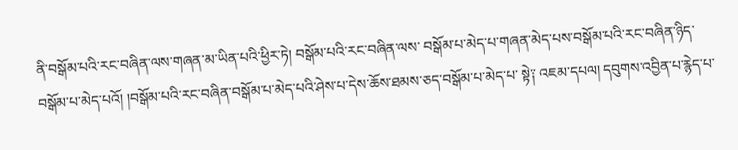ནི་བསྒོམ་པའི་རང་བཞིན་ལས་གཞན་མ་ཡིན་པའི་ཕྱིར་ཏེ། བསྒོམ་པའི་རང་བཞིན་ལས་ བསྒོམ་པ་མེད་པ་གཞན་མེད་པས་བསྒོམ་པའི་རང་བཞིན་ཉིད་བསྒོམ་པ་མེད་པའོ། །བསྒོམ་པའི་རང་བཞིན་བསྒོམ་པ་མེད་པའི་ཤེས་པ་དེས་ཆོས་ཐམས་ཅད་བསྒོམ་པ་མེད་པ་ སྟེ༑ འཇམ་དཔལ། དབུགས་འབྱིན་པ་རྙེད་པ་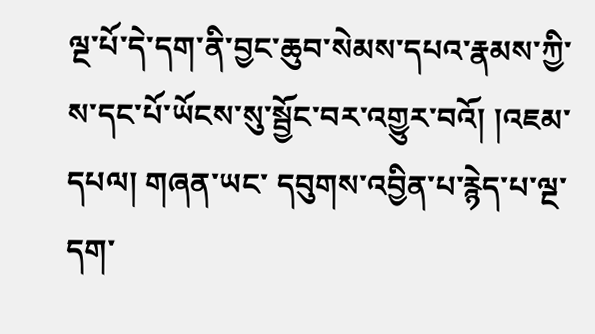ལྔ་པོ་དེ་དག་ནི་བྱང་ཆུབ་སེམས་དཔའ་རྣམས་ཀྱི་ས་དང་པོ་ཡོངས་སུ་སྦྱོང་བར་འགྱུར་བའོ། །འཇམ་དཔལ། གཞན་ཡང་ དབུགས་འབྱིན་པ་རྙེད་པ་ལྔ་དག་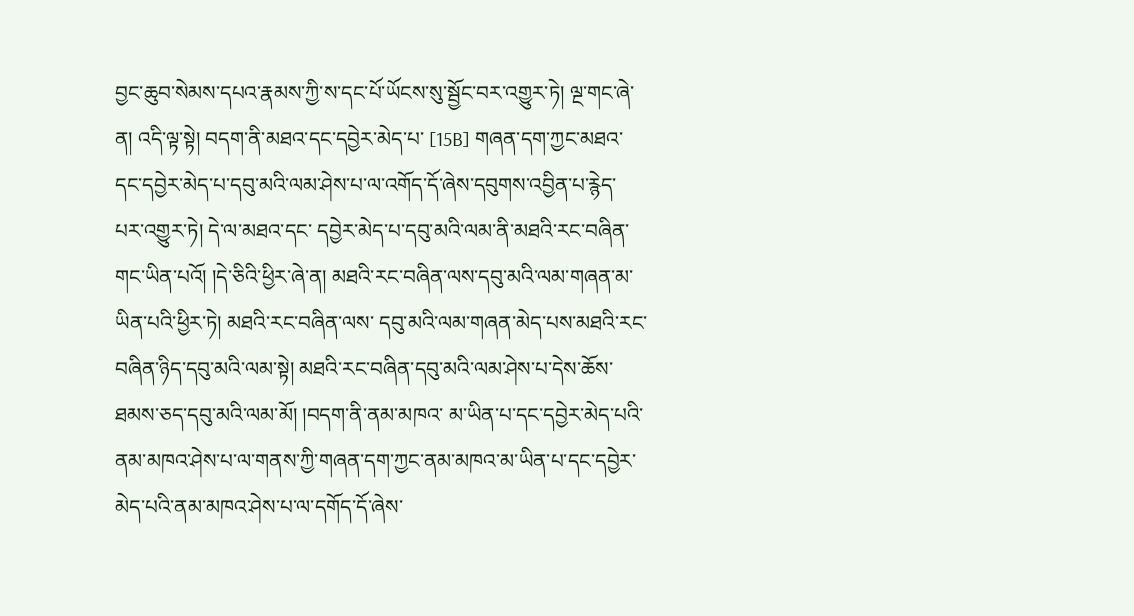བྱང་ཆུབ་སེམས་དཔའ་རྣམས་ཀྱི་ས་དང་པོ་ཡོངས་སུ་སྦྱོང་བར་འགྱུར་ཏེ། ལྔ་གང་ཞེ་ན། འདི་ལྟ་སྟེ། བདག་ནི་མཐའ་དང་དབྱེར་མེད་པ་ [15B] གཞན་དག་ཀྱང་མཐའ་དང་དབྱེར་མེད་པ་དབུ་མའི་ལམ་ཤེས་པ་ལ་འགོད་དོ་ཞེས་དབུགས་འབྱིན་པ་རྙེད་པར་འགྱུར་ཏེ། དེ་ལ་མཐའ་དང་ དབྱེར་མེད་པ་དབུ་མའི་ལམ་ནི་མཐའི་རང་བཞིན་གང་ཡིན་པའོ། །དེ་ཅིའི་ཕྱིར་ཞེ་ན། མཐའི་རང་བཞིན་ལས་དབུ་མའི་ལམ་གཞན་མ་ཡིན་པའི་ཕྱིར་ཏེ། མཐའི་རང་བཞིན་ལས་ དབུ་མའི་ལམ་གཞན་མེད་པས་མཐའི་རང་བཞིན་ཉིད་དབུ་མའི་ལམ་སྟེ། མཐའི་རང་བཞིན་དབུ་མའི་ལམ་ཤེས་པ་དེས་ཆོས་ཐམས་ཅད་དབུ་མའི་ལམ་མོ། །བདག་ནི་ནམ་མཁའ་ མ་ཡིན་པ་དང་དབྱེར་མེད་པའི་ནམ་མཁའ་ཤེས་པ་ལ་གནས་ཀྱི་གཞན་དག་ཀྱང་ནམ་མཁའ་མ་ཡིན་པ་དང་དབྱེར་མེད་པའི་ནམ་མཁའ་ཤེས་པ་ལ་དགོད་དོ་ཞེས་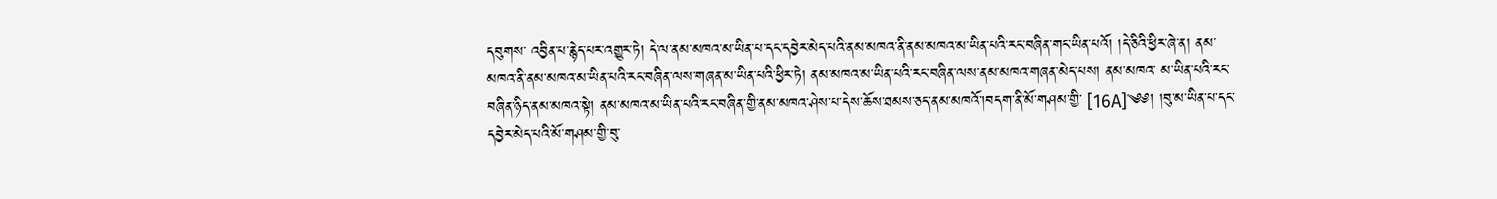དབུགས་ འབྱིན་པ་རྙེད་པར་འགྱུར་ཏེ། དེ་ལ་ནམ་མཁའ་མ་ཡིན་པ་དང་དབྱེར་མེད་པའི་ནམ་མཁའ་ནི་ནམ་མཁའ་མ་ཡིན་པའི་རང་བཞིན་གང་ཡིན་པའོ། །དེ་ཅིའི་ཕྱིར་ཞེ་ན། ནམ་ མཁའ་ནི་ནམ་མཁའ་མ་ཡིན་པའི་རང་བཞིན་ལས་གཞན་མ་ཡིན་པའི་ཕྱིར་ཏེ། ནམ་མཁའ་མ་ཡིན་པའི་རང་བཞིན་ལས་ནམ་མཁའ་གཞན་མེད་པས། ནམ་མཁའ་ མ་ཡིན་པའི་རང་བཞིན་ཉིད་ནམ་མཁའ་སྟེ། ནམ་མཁའ་མ་ཡིན་པའི་རང་བཞིན་གྱི་ནམ་མཁའ་ཤེས་པ་དེས་ཆོས་ཐམས་ཅད་ནམ་མཁའོ་།བདག་ནི་མོ་གཤམ་གྱི་ [16A]༄༅། །བུ་མ་ཡིན་པ་དང་དབྱེར་མེད་པའི་མོ་གཤམ་གྱི་བུ་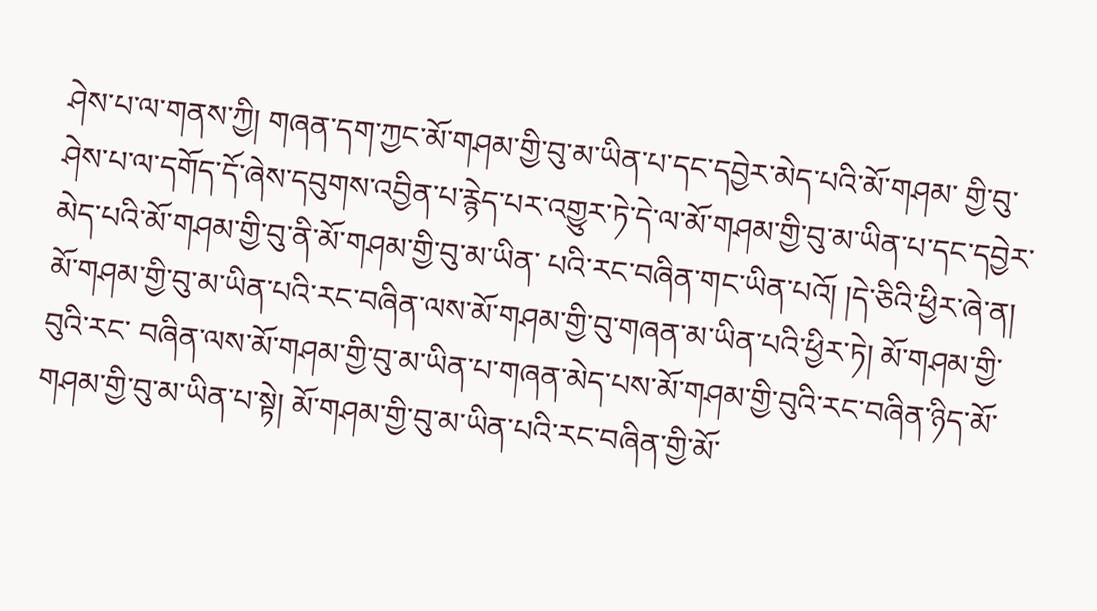ཤེས་པ་ལ་གནས་ཀྱི། གཞན་དག་ཀྱང་མོ་གཤམ་གྱི་བུ་མ་ཡིན་པ་དང་དབྱེར་མེད་པའི་མོ་གཤམ་ གྱི་བུ་ཤེས་པ་ལ་དགོད་དོ་ཞེས་དབུགས་འབྱིན་པ་རྙེད་པར་འགྱུར་ཏེ་དེ་ལ་མོ་གཤམ་གྱི་བུ་མ་ཡིན་པ་དང་དབྱེར་མེད་པའི་མོ་གཤམ་གྱི་བུ་ནི་མོ་གཤམ་གྱི་བུ་མ་ཡིན་ པའི་རང་བཞིན་གང་ཡིན་པའོ། །དེ་ཅིའི་ཕྱིར་ཞེ་ན། མོ་གཤམ་གྱི་བུ་མ་ཡིན་པའི་རང་བཞིན་ལས་མོ་གཤམ་གྱི་བུ་གཞན་མ་ཡིན་པའི་ཕྱིར་ཏེ། མོ་གཤམ་གྱི་བུའི་རང་ བཞིན་ལས་མོ་གཤམ་གྱི་བུ་མ་ཡིན་པ་གཞན་མེད་པས་མོ་གཤམ་གྱི་བུའི་རང་བཞིན་ཉིད་མོ་གཤམ་གྱི་བུ་མ་ཡིན་པ་སྟེ། མོ་གཤམ་གྱི་བུ་མ་ཡིན་པའི་རང་བཞིན་གྱི་མོ་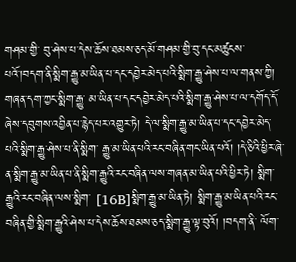གཤམ་གྱི་ བུ་ཤེས་པ་དེས་ཆོས་ཐམས་ཅད་མོ་གཤམ་གྱི་བུ་དང་མཚུངས་པའོ་།བདག་ནི་སྨིག་རྒྱུ་མ་ཡིན་པ་དང་དབྱེར་མེད་པའི་སྨིག་རྒྱུ་ཤེས་པ་ལ་གནས་ཀྱི། གཞན་དག་ཀྱང་སྨིག་རྒྱུ་ མ་ཡིན་པ་དང་དབྱེར་མེད་པའི་སྨིག་རྒྱུ་ཤེས་པ་ལ་དགོད་དོ་ཞེས་དབུགས་འབྱིན་པ་རྙེད་པར་འགྱུར་ཏེ། དེ་ལ་སྨིག་རྒྱུ་མ་ཡིན་པ་དང་དབྱེར་མེད་པའི་སྨིག་རྒྱུ་ཤེས་པ་ནི་སྨིག་ རྒྱུ་མ་ཡིན་པའི་རང་བཞིན་གང་ཡིན་པའོ། །དེ་ཅིའི་ཕྱིར་ཞེ་ན་སྨིག་རྒྱུ་མ་ཡིན་པ་ནི་སྨིག་རྒྱུའི་རང་བཞིན་ལས་གཞན་མ་ཡིན་པའི་ཕྱིར་ཏེ། སྨིག་རྒྱུའི་རང་བཞིན་ལས་སྨིག་ [16B]སྨིག་རྒྱུ་མ་ཡིན་ཏེ། སྨིག་རྒྱུ་མ་ཡིན་པའི་རང་བཞིན་གྱི་སྨིག་རྒྱུའི་ཤེས་པ་དེས་ཆོས་ཐམས་ཅད་སྨིག་རྒྱུ་ལྟ་བུའོ། །བདག་ནི་ ལོག་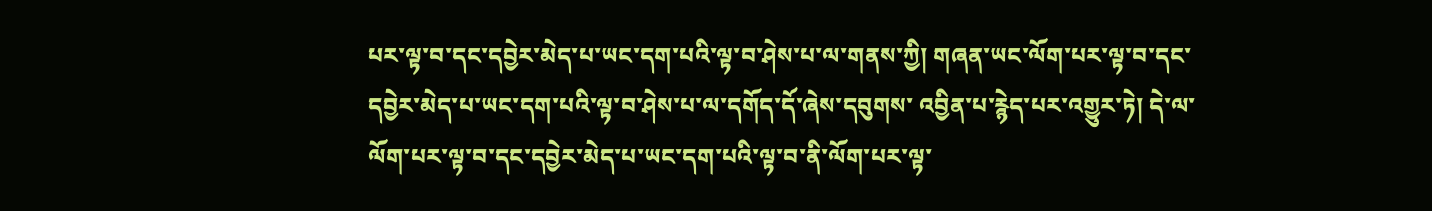པར་ལྟ་བ་དང་དབྱེར་མེད་པ་ཡང་དག་པའི་ལྟ་བ་ཤེས་པ་ལ་གནས་ཀྱི། གཞན་ཡང་ལོག་པར་ལྟ་བ་དང་དབྱེར་མེད་པ་ཡང་དག་པའི་ལྟ་བ་ཤེས་པ་ལ་དགོད་དོ་ཞེས་དབུགས་ འབྱིན་པ་རྙེད་པར་འགྱུར་ཏེ། དེ་ལ་ལོག་པར་ལྟ་བ་དང་དབྱེར་མེད་པ་ཡང་དག་པའི་ལྟ་བ་ནི་ལོག་པར་ལྟ་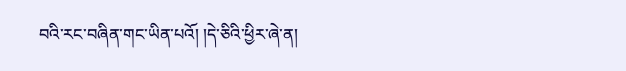བའི་རང་བཞིན་གང་ཡིན་པའོ། །དེ་ཅིའི་ཕྱིར་ཞེ་ན།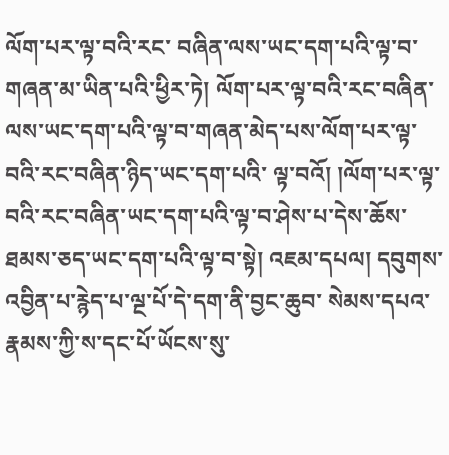ལོག་པར་ལྟ་བའི་རང་ བཞིན་ལས་ཡང་དག་པའི་ལྟ་བ་གཞན་མ་ཡིན་པའི་ཕྱིར་ཏེ། ལོག་པར་ལྟ་བའི་རང་བཞིན་ལས་ཡང་དག་པའི་ལྟ་བ་གཞན་མེད་པས་ལོག་པར་ལྟ་བའི་རང་བཞིན་ཉིད་ཡང་དག་པའི་ ལྟ་བའོ། །ལོག་པར་ལྟ་བའི་རང་བཞིན་ཡང་དག་པའི་ལྟ་བ་ཤེས་པ་དེས་ཆོས་ཐམས་ཅད་ཡང་དག་པའི་ལྟ་བ་སྟེ། འཇམ་དཔལ། དབུགས་འབྱིན་པ་རྙེད་པ་ལྔ་པོ་དེ་དག་ནི་བྱང་ཆུབ་ སེམས་དཔའ་རྣམས་ཀྱི་ས་དང་པོ་ཡོངས་སུ་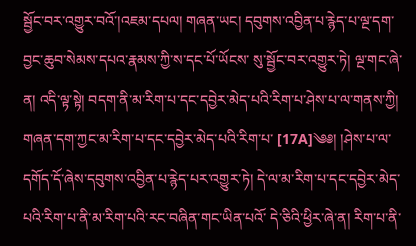སྦྱོང་བར་འགྱུར་བའོ་།འཇམ་དཔལ། གཞན་ཡང། དབུགས་འབྱིན་པ་རྙེད་པ་ལྔ་དག་བྱང་ཆུབ་སེམས་དཔའ་རྣམས་ཀྱི་ས་དང་པོ་ཡོངས་ སུ་སྦྱོང་བར་འགྱུར་ཏེ། ལྔ་གང་ཞེ་ན། འདི་ལྟ་སྟེ། བདག་ནི་མ་རིག་པ་དང་དབྱེར་མེད་པའི་རིག་པ་ཤེས་པ་ལ་གནས་ཀྱི། གཞན་དག་ཀྱང་མ་རིག་པ་དང་དབྱེར་མེད་པའི་རིག་པ་ [17A]༄༅། །ཤེས་པ་ལ་དགོད་དོ་ཞེས་དབུགས་འབྱིན་པ་རྙེད་པར་འགྱུར་ཏེ། དེ་ལ་མ་རིག་པ་དང་དབྱེར་མེད་པའི་རིག་པ་ནི་མ་རིག་པའི་རང་བཞིན་གང་ཡིན་པའོ་ དེ་ཅིའི་ཕྱིར་ཞེ་ན། རིག་པ་ནི་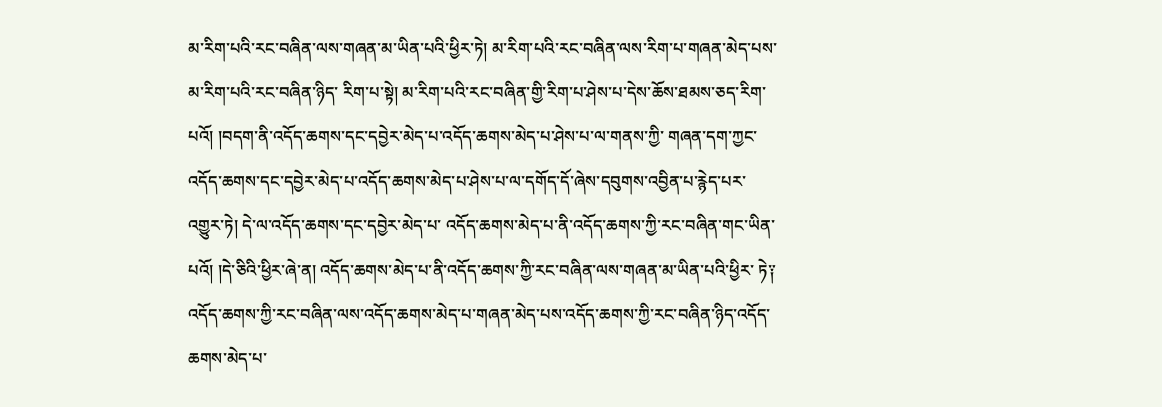མ་རིག་པའི་རང་བཞིན་ལས་གཞན་མ་ཡིན་པའི་ཕྱིར་ཏེ། མ་རིག་པའི་རང་བཞིན་ལས་རིག་པ་གཞན་མེད་པས་མ་རིག་པའི་རང་བཞིན་ཉིད་ རིག་པ་སྟེ། མ་རིག་པའི་རང་བཞིན་གྱི་རིག་པ་ཤེས་པ་དེས་ཆོས་ཐམས་ཅད་རིག་པའོ། །བདག་ནི་འདོད་ཆགས་དང་དབྱེར་མེད་པ་འདོད་ཆགས་མེད་པ་ཤེས་པ་ལ་གནས་ཀྱི་ གཞན་དག་ཀྱང་འདོད་ཆགས་དང་དབྱེར་མེད་པ་འདོད་ཆགས་མེད་པ་ཤེས་པ་ལ་དགོད་དོ་ཞེས་དབུགས་འབྱིན་པ་རྙེད་པར་འགྱུར་ཏེ། དེ་ལ་འདོད་ཆགས་དང་དབྱེར་མེད་པ་ འདོད་ཆགས་མེད་པ་ནི་འདོད་ཆགས་ཀྱི་རང་བཞིན་གང་ཡིན་པའོ། །དེ་ཅིའི་ཕྱིར་ཞེ་ན། འདོད་ཆགས་མེད་པ་ནི་འདོད་ཆགས་ཀྱི་རང་བཞིན་ལས་གཞན་མ་ཡིན་པའི་ཕྱིར་ ཏེ༑ འདོད་ཆགས་ཀྱི་རང་བཞིན་ལས་འདོད་ཆགས་མེད་པ་གཞན་མེད་པས་འདོད་ཆགས་ཀྱི་རང་བཞིན་ཉིད་འདོད་ཆགས་མེད་པ་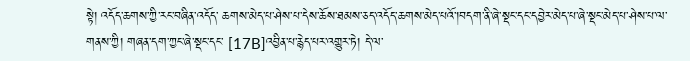སྟེ། འདོད་ཆགས་ཀྱི་རང་བཞིན་འདོད་ ཆགས་མེད་པ་ཤེས་པ་དེས་ཆོས་ཐམས་ཅད་འདོད་ཆགས་མེད་པའོ་།བདག་ནི་ཞེ་སྡང་དང་དབྱེར་མེད་པ་ཞེ་སྡང་མེད་པ་ཤེས་པ་ལ་གནས་ཀྱི། གཞན་དག་ཀྱང་ཞེ་སྡང་དང་ [17B]འབྱིན་པ་རྙེད་པར་འགྱུར་ཏེ། དེ་ལ་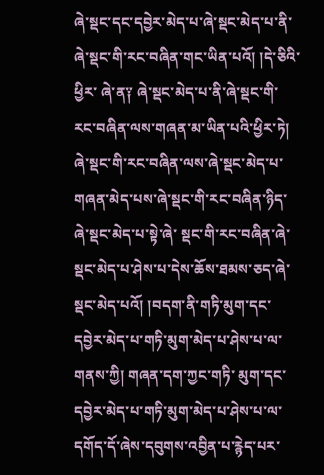ཞེ་སྡང་དང་དབྱེར་མེད་པ་ཞེ་སྡང་མེད་པ་ནི་ཞེ་སྡང་གི་རང་བཞིན་གང་ཡིན་པའོ། །དེ་ཅིའི་ཕྱིར་ ཞེ་ན༑ ཞེ་སྡང་མེད་པ་ནི་ཞེ་སྡང་གི་རང་བཞིན་ལས་གཞན་མ་ཡིན་པའི་ཕྱིར་ཏེ། ཞེ་སྡང་གི་རང་བཞིན་ལས་ཞེ་སྡང་མེད་པ་གཞན་མེད་པས་ཞེ་སྡང་གི་རང་བཞིན་ཉིད་ཞེ་སྡང་མེད་པ་སྟེ་ཞེ་ སྡང་གི་རང་བཞིན་ཞེ་སྡང་མེད་པ་ཤེས་པ་དེས་ཆོས་ཐམས་ཅད་ཞེ་སྡང་མེད་པའོ། །བདག་ནི་གཏི་མུག་དང་དབྱེར་མེད་པ་གཏི་མུག་མེད་པ་ཤེས་པ་ལ་གནས་ཀྱི། གཞན་དག་ཀྱང་གཏི་ མུག་དང་དབྱེར་མེད་པ་གཏི་མུག་མེད་པ་ཤེས་པ་ལ་དགོད་དོ་ཞེས་དབུགས་འབྱིན་པ་རྙེད་པར་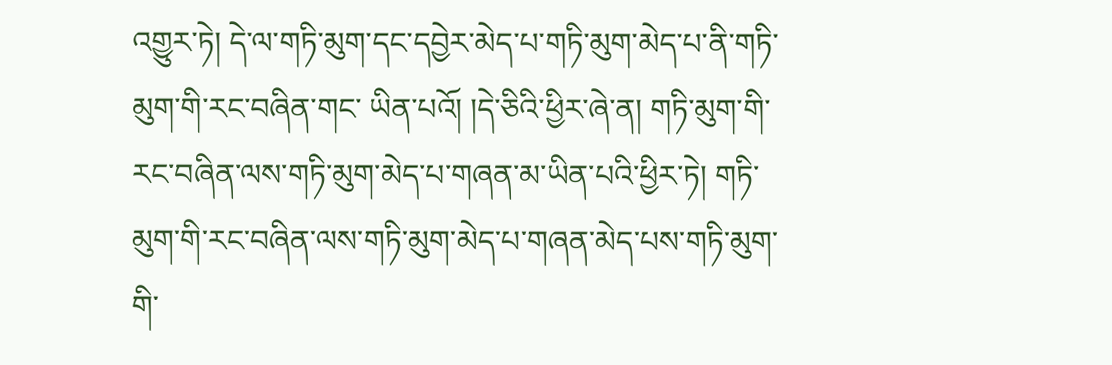འགྱུར་ཏེ། དེ་ལ་གཏི་མུག་དང་དབྱེར་མེད་པ་གཏི་མུག་མེད་པ་ནི་གཏི་མུག་གི་རང་བཞིན་གང་ ཡིན་པའོ། །དེ་ཅིའི་ཕྱིར་ཞེ་ན། གཏི་མུག་གི་རང་བཞིན་ལས་གཏི་མུག་མེད་པ་གཞན་མ་ཡིན་པའི་ཕྱིར་ཏེ། གཏི་མུག་གི་རང་བཞིན་ལས་གཏི་མུག་མེད་པ་གཞན་མེད་པས་གཏི་མུག་ གི་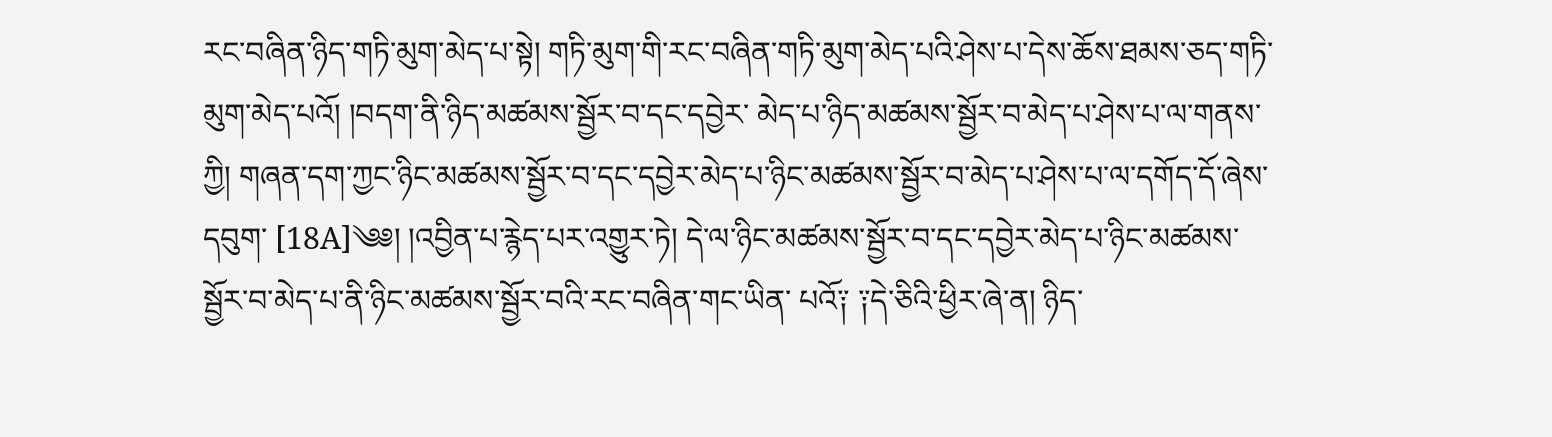རང་བཞིན་ཉིད་གཏི་མུག་མེད་པ་སྟེ། གཏི་མུག་གི་རང་བཞིན་གཏི་མུག་མེད་པའི་ཤེས་པ་དེས་ཆོས་ཐམས་ཅད་གཏི་མུག་མེད་པའོ། །བདག་ནི་ཉིད་མཚམས་སྦྱོར་བ་དང་དབྱེར་ མེད་པ་ཉིད་མཚམས་སྦྱོར་བ་མེད་པ་ཤེས་པ་ལ་གནས་ཀྱི། གཞན་དག་ཀྱང་ཉིང་མཚམས་སྦྱོར་བ་དང་དབྱེར་མེད་པ་ཉིང་མཚམས་སྦྱོར་བ་མེད་པ་ཤེས་པ་ལ་དགོད་དོ་ཞེས་དབུག་ [18A]༄༅། །འབྱིན་པ་རྙེད་པར་འགྱུར་ཏེ། དེ་ལ་ཉིང་མཚམས་སྦྱོར་བ་དང་དབྱེར་མེད་པ་ཉིང་མཚམས་སྦྱོར་བ་མེད་པ་ནི་ཉིང་མཚམས་སྦྱོར་བའི་རང་བཞིན་གང་ཡིན་ པའོ༑ ༑དེ་ཅིའི་ཕྱིར་ཞེ་ན། ཉིད་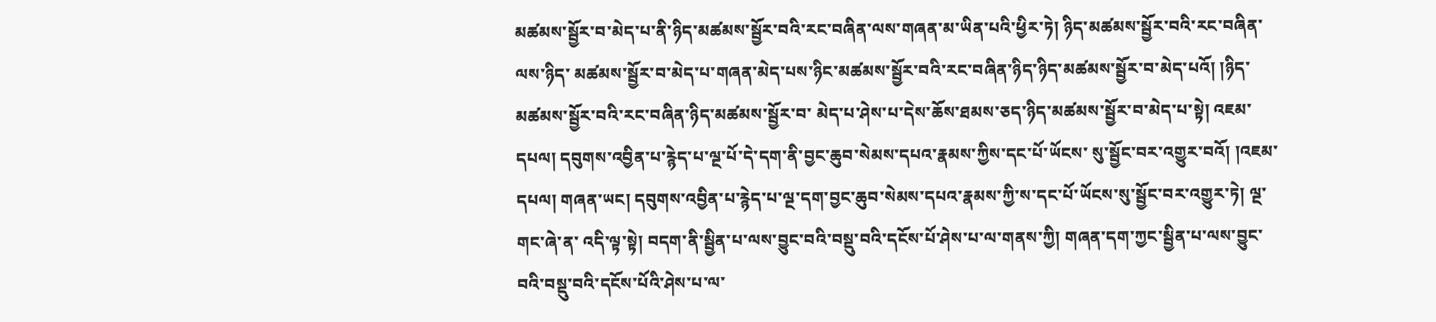མཚམས་སྦྱོར་བ་མེད་པ་ནི་ཉིད་མཚམས་སྦྱོར་བའི་རང་བཞིན་ལས་གཞན་མ་ཡིན་པའི་ཕྱིར་ཏེ། ཉིད་མཚམས་སྦྱོར་བའི་རང་བཞིན་ལས་ཉིད་ མཚམས་སྦྱོར་བ་མེད་པ་གཞན་མེད་པས་ཉིང་མཚམས་སྦྱོར་བའི་རང་བཞིན་ཉིད་ཉིད་མཚམས་སྦྱོར་བ་མེད་པའོ། །ཉིད་མཚམས་སྦྱོར་བའི་རང་བཞིན་ཉིད་མཚམས་སྦྱོར་བ་ མེད་པ་ཤེས་པ་དེས་ཆོས་ཐམས་ཅད་ཉིད་མཚམས་སྦྱོར་བ་མེད་པ་སྟེ། འཇམ་དཔལ། དབུགས་འབྱིན་པ་རྙེད་པ་ལྔ་པོ་དེ་དག་ནི་བྱང་ཆུབ་སེམས་དཔའ་རྣམས་ཀྱིས་དང་པོ་ཡོངས་ སུ་སྦྱོང་བར་འགྱུར་བའོ། །འཇམ་དཔལ། གཞན་ཡང། དབུགས་འབྱིན་པ་རྙེད་པ་ལྔ་དག་བྱང་ཆུབ་སེམས་དཔའ་རྣམས་ཀྱི་ས་དང་པོ་ཡོངས་སུ་སྦྱོང་བར་འགྱུར་ཏེ། ལྔ་གང་ཞེ་ན་ འདི་ལྟ་སྟེ། བདག་ནི་སྦྱིན་པ་ལས་བྱུང་བའི་བསྡུ་བའི་དངོས་པོ་ཤེས་པ་ལ་གནས་ཀྱི། གཞན་དག་ཀྱང་སྦྱིན་པ་ལས་བྱུང་བའི་བསྡུ་བའི་དངོས་པོའི་ཤེས་པ་ལ་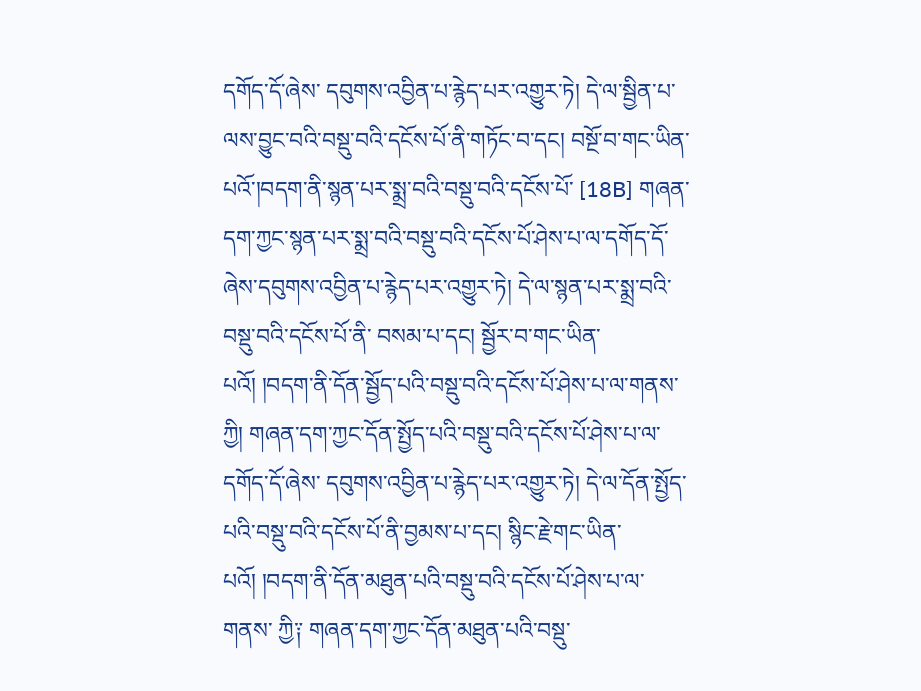དགོད་དོ་ཞེས་ དབུགས་འབྱིན་པ་རྙེད་པར་འགྱུར་ཏེ། དེ་ལ་སྦྱིན་པ་ལས་བྱུང་བའི་བསྡུ་བའི་དངོས་པོ་ནི་གཏོང་བ་དང། བསྔོ་བ་གང་ཡིན་པའོ་།བདག་ནི་སྙན་པར་སྨྲ་བའི་བསྡུ་བའི་དངོས་པོ་ [18B] གཞན་དག་ཀྱང་སྙན་པར་སྨྲ་བའི་བསྡུ་བའི་དངོས་པོ་ཤེས་པ་ལ་དགོད་དོ་ཞེས་དབུགས་འབྱིན་པ་རྙེད་པར་འགྱུར་ཏེ། དེ་ལ་སྙན་པར་སྨྲ་བའི་བསྡུ་བའི་དངོས་པོ་ནི་ བསམ་པ་དང། སྦྱོར་བ་གང་ཡིན་པའོ། །བདག་ནི་དོན་སྦྱོད་པའི་བསྡུ་བའི་དངོས་པོ་ཤེས་པ་ལ་གནས་ཀྱི། གཞན་དག་ཀྱང་དོན་སྤྱོད་པའི་བསྡུ་བའི་དངོས་པོ་ཤེས་པ་ལ་དགོད་དོ་ཞེས་ དབུགས་འབྱིན་པ་རྙེད་པར་འགྱུར་ཏེ། དེ་ལ་དོན་སྤྱོད་པའི་བསྡུ་བའི་དངོས་པོ་ནི་བྱམས་པ་དང། སྙིང་རྗེ་གང་ཡིན་པའོ། །བདག་ནི་དོན་མཐུན་པའི་བསྡུ་བའི་དངོས་པོ་ཤེས་པ་ལ་གནས་ ཀྱི༑ གཞན་དག་ཀྱང་དོན་མཐུན་པའི་བསྡུ་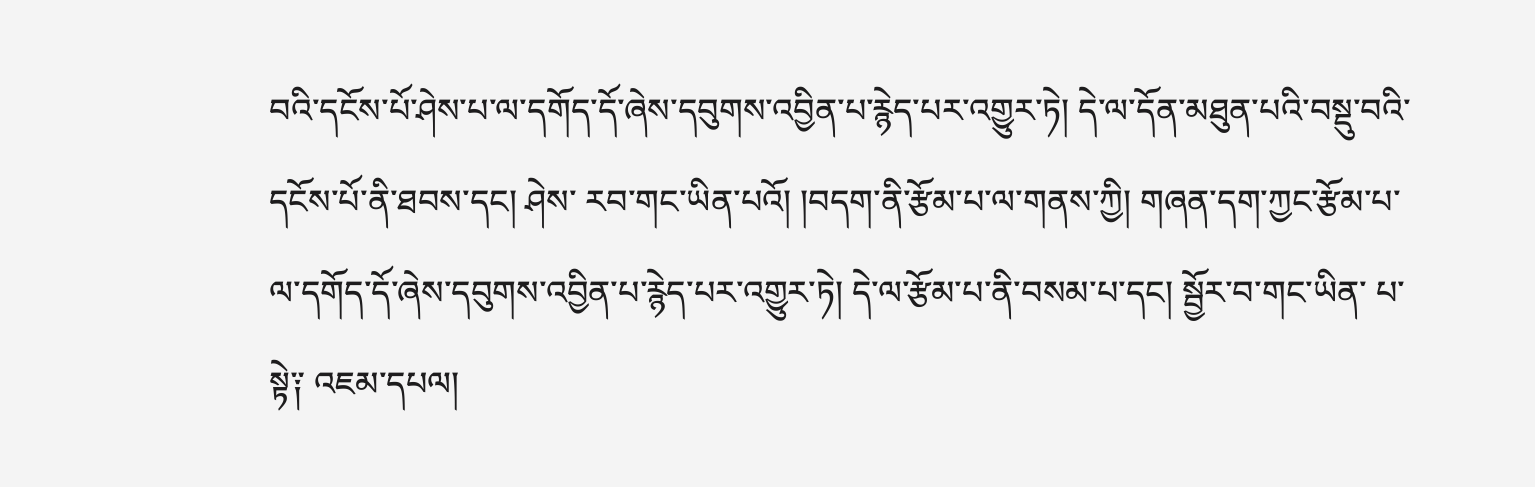བའི་དངོས་པོ་ཤེས་པ་ལ་དགོད་དོ་ཞེས་དབུགས་འབྱིན་པ་རྙེད་པར་འགྱུར་ཏེ། དེ་ལ་དོན་མཐུན་པའི་བསྡུ་བའི་དངོས་པོ་ནི་ཐབས་དང། ཤེས་ རབ་གང་ཡིན་པའོ། །བདག་ནི་རྩོམ་པ་ལ་གནས་ཀྱི། གཞན་དག་ཀྱང་རྩོམ་པ་ལ་དགོད་དོ་ཞེས་དབུགས་འབྱིན་པ་རྙེད་པར་འགྱུར་ཏེ། དེ་ལ་རྩོམ་པ་ནི་བསམ་པ་དང། སྦྱོར་བ་གང་ཡིན་ པ་སྟེ༑ འཇམ་དཔལ།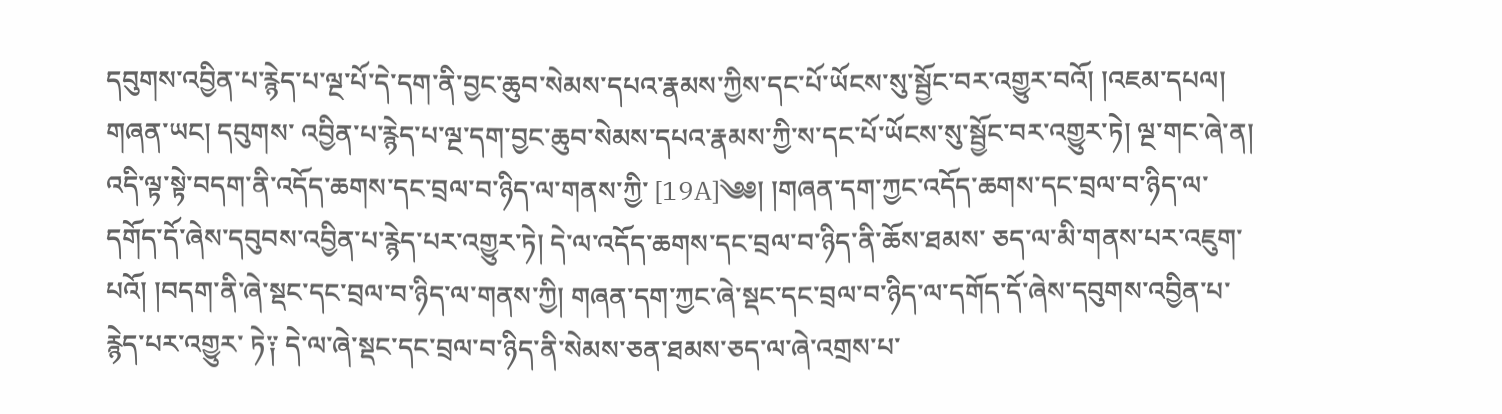དབུགས་འབྱིན་པ་རྙེད་པ་ལྔ་པོ་དེ་དག་ནི་བྱང་ཆུབ་སེམས་དཔའ་རྣམས་ཀྱིས་དང་པོ་ཡོངས་སུ་སྦྱོང་བར་འགྱུར་བའོ། །འཇམ་དཔལ། གཞན་ཡང། དབུགས་ འབྱིན་པ་རྙེད་པ་ལྔ་དག་བྱང་ཆུབ་སེམས་དཔའ་རྣམས་ཀྱི་ས་དང་པོ་ཡོངས་སུ་སྦྱོང་བར་འགྱུར་ཏེ། ལྔ་གང་ཞེ་ན། འདི་ལྟ་སྟེ་བདག་ནི་འདོད་ཆགས་དང་བྲལ་བ་ཉིད་ལ་གནས་ཀྱི་ [19A]༄༅། །གཞན་དག་ཀྱང་འདོད་ཆགས་དང་བྲལ་བ་ཉིད་ལ་དགོད་དོ་ཞེས་དབུབས་འབྱིན་པ་རྙེད་པར་འགྱུར་ཏེ། དེ་ལ་འདོད་ཆགས་དང་བྲལ་བ་ཉིད་ནི་ཆོས་ཐམས་ ཅད་ལ་མི་གནས་པར་འཇུག་པའོ། །བདག་ནི་ཞེ་སྡང་དང་བྲལ་བ་ཉིད་ལ་གནས་ཀྱི། གཞན་དག་ཀྱང་ཞེ་སྡང་དང་བྲལ་བ་ཉིད་ལ་དགོད་དོ་ཞེས་དབུགས་འབྱིན་པ་རྙེད་པར་འགྱུར་ ཏེ༑ དེ་ལ་ཞེ་སྡང་དང་བྲལ་བ་ཉིད་ནི་སེམས་ཅན་ཐམས་ཅད་ལ་ཞེ་འགྲས་པ་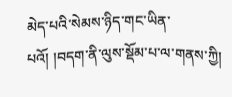མེད་པའི་སེམས་ཉིད་གང་ཡིན་པའོ། །བདག་ནི་ལུས་སྡོམ་པ་ལ་གནས་ཀྱི།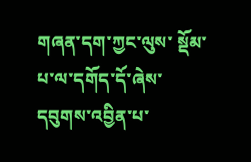གཞན་དག་ཀྱང་ལུས་ སྡོམ་པ་ལ་དགོད་དོ་ཞེས་དབུགས་འབྱིན་པ་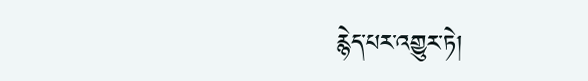རྙེད་པར་འགྱུར་ཏེ།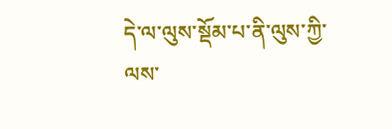དེ་ལ་ལུས་སྡོམ་པ་ནི་ལུས་ཀྱི་ལས་